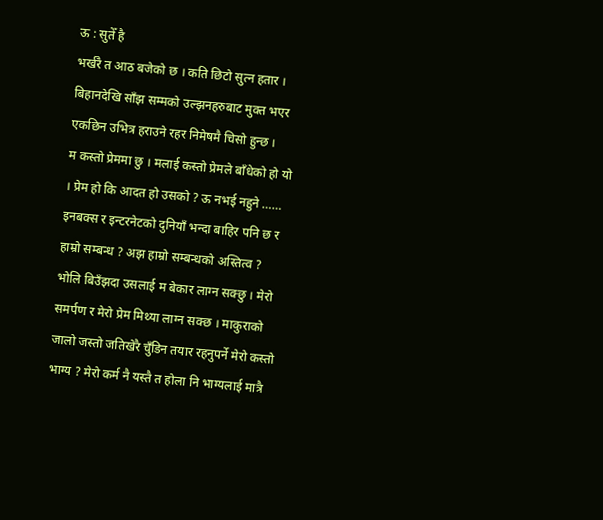ऊ : सुतेँ है
भर्खरै त आठ बजेको छ । कति छिटो सुत्न हतार । बिहानदेखि साँझ सम्मको उल्झनहरुबाट मुक्त भएर एकछिन उभित्र हराउने रहर निमेषमै चिसो हुन्छ ।
म कस्तो प्रेममा छु । मलाई कस्तो प्रेमले बाँधेको हो यो । प्रेम हो कि आदत हो उसको ? ऊ नभई नहुने …… इनबक्स र इन्टरनेटको दुनियाँ भन्दा बाहिर पनि छ र हाम्रो सम्बन्ध ? अझ हाम्रो सम्बन्धको अस्तित्व ? भोलि बिउँझदा उसलाई म बेकार लाग्न सक्छु । मेरो समर्पण र मेरो प्रेम मिथ्या लाग्न सक्छ । माकुराको जालो जस्तो जतिखेरै चुँडिन तयार रहनुपर्ने मेरो कस्तो भाग्य ? मेरो कर्म नै यस्तै त होला नि भाग्यलाई मात्रै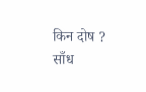किन दोष ?
साँध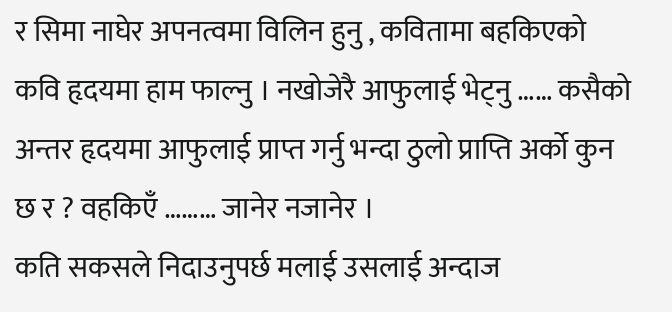र सिमा नाघेर अपनत्वमा विलिन हुनु , कवितामा बहकिएको कवि हृदयमा हाम फाल्नु । नखोजेरै आफुलाई भेट्नु …… कसैको अन्तर हृदयमा आफुलाई प्राप्त गर्नु भन्दा ठुलो प्राप्ति अर्को कुन छ र ? वहकिएँ ……… जानेर नजानेर ।
कति सकसले निदाउनुपर्छ मलाई उसलाई अन्दाज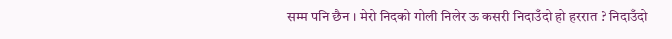सम्म पनि छैन । मेरो निदको गोली निलेर ऊ कसरी निदाउँदो हो हररात ? निदाउँदो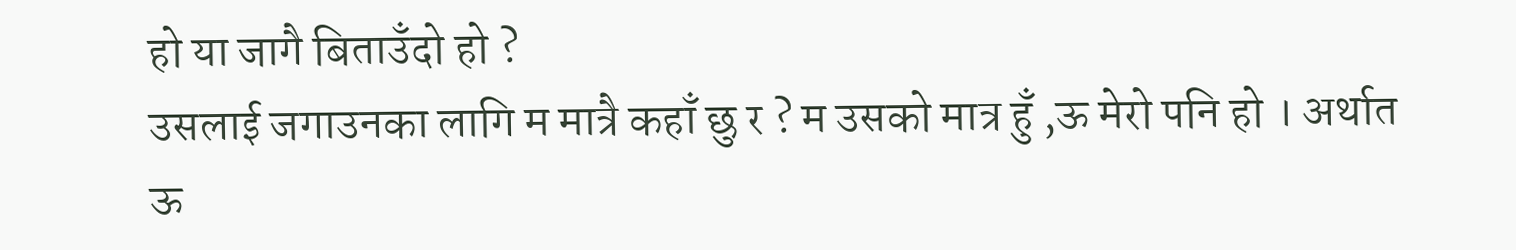हो या जागै बिताउँदो हो ?
उसलाई जगाउनका लागि म मात्रै कहाँ छु र ? म उसको मात्र हुँ ,ऊ मेरो पनि हो । अर्थात ऊ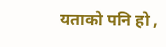यताको पनि हो ,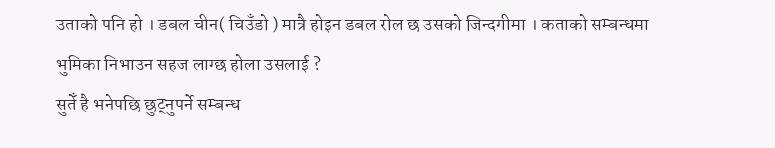उताको पनि हो । डबल चीन( चिउँडो ) मात्रै होइन डबल रोल छ उसको जिन्दगीमा । कताको सम्बन्धमा भुमिका निभाउन सहज लाग्छ होला उसलाई ?
सुतेँ है भनेपछि छुट्नुपर्ने सम्बन्ध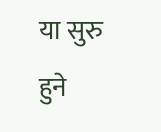या सुरु हुने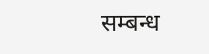सम्बन्ध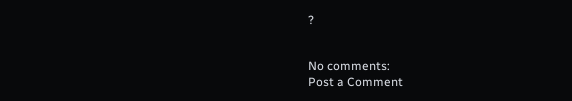?


No comments:
Post a Comment